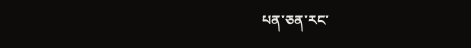པན་ཅན་རང་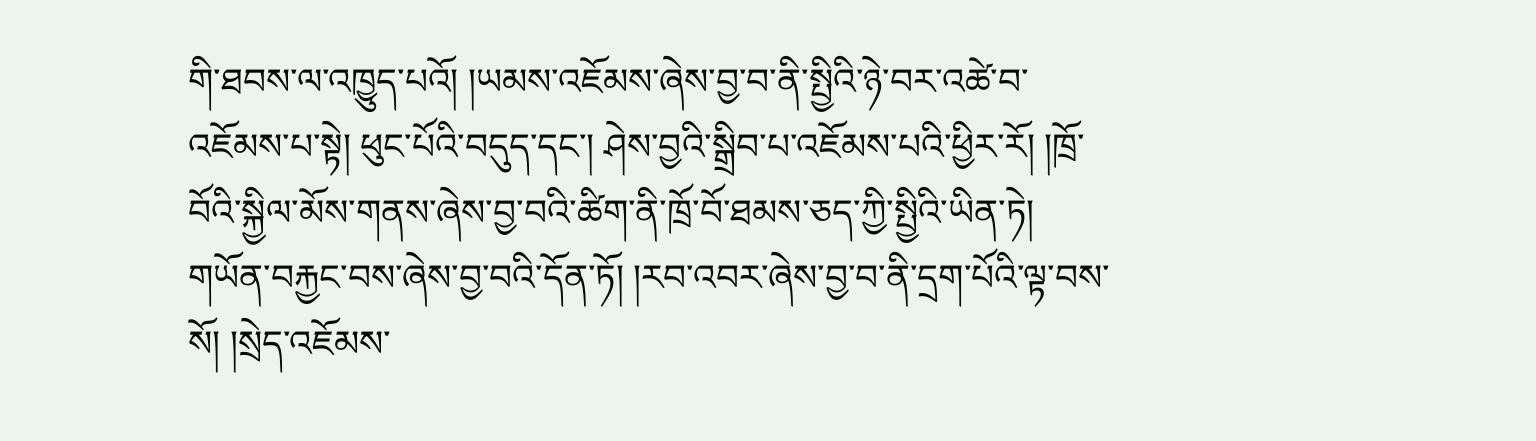གི་ཐབས་ལ་འཁྱུད་པའོ། །ཡམས་འཇོམས་ཞེས་བྱ་བ་ནི་སྤྱིའི་ཉེ་བར་འཚེ་བ་འཇོམས་པ་སྟེ། ཕུང་པོའི་བདུད་དང་། ཤེས་བྱའི་སྒྲིབ་པ་འཇོམས་པའི་ཕྱིར་རོ། །ཁྲོ་བོའི་སྐྱིལ་མོས་གནས་ཞེས་བྱ་བའི་ཚིག་ནི་ཁྲོ་བོ་ཐམས་ཅད་ཀྱི་སྤྱིའི་ཡིན་ཏེ། གཡོན་བརྐྱང་བས་ཞེས་བྱ་བའི་དོན་ཏོ། །རབ་འབར་ཞེས་བྱ་བ་ནི་དྲག་པོའི་ལྟ་བས་སོ། །སྲེད་འཇོམས་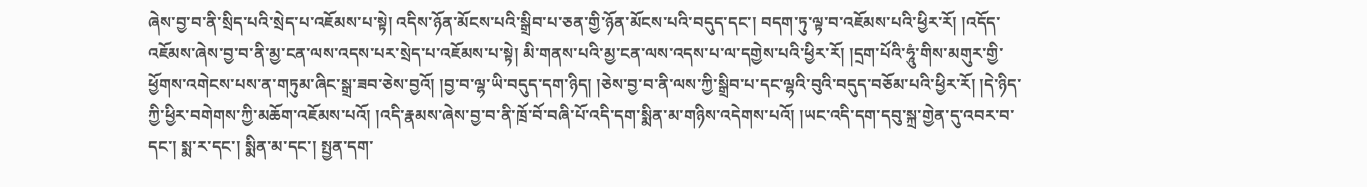ཞེས་བྱ་བ་ནི་སྲིད་པའི་སྲེད་པ་འཇོམས་པ་སྟེ། འདིས་ཉོན་མོངས་པའི་སྒྲིབ་པ་ཅན་གྱི་ཉོན་མོངས་པའི་བདུད་དང་། བདག་ཏུ་ལྟ་བ་འཇོམས་པའི་ཕྱིར་རོ། །འདོད་འཇོམས་ཞེས་བྱ་བ་ནི་མྱ་ངན་ལས་འདས་པར་སྲེད་པ་འཇོམས་པ་སྟེ། མི་གནས་པའི་མྱ་ངན་ལས་འདས་པ་ལ་དགྱེས་པའི་ཕྱིར་རོ། །དྲག་པོའི་ཧཱུཾ་གིས་མགུར་གྱི་ཕྱོགས་འགེངས་པས་ན་གཏུམ་ཞིང་སྒྲ་ཟབ་ཅེས་བྱའོ། །བྱ་བ་ལྷ་ཡི་བདུད་དག་ཉིད། །ཅེས་བྱ་བ་ནི་ལས་ཀྱི་སྒྲིབ་པ་དང་ལྷའི་བུའི་བདུད་བཅོམ་པའི་ཕྱིར་རོ། །དེ་ཉིད་ཀྱི་ཕྱིར་བགེགས་ཀྱི་མཆོག་འཇོམས་པའོ། །འདི་རྣམས་ཞེས་བྱ་བ་ནི་ཁྲོ་བོ་བཞི་པོ་འདི་དག་སྨིན་མ་གཉིས་འདེགས་པའོ། །ཡང་འདི་དག་དབུ་སྐྲ་གྱེན་དུ་འབར་བ་དང་། སྨ་ར་དང་། སྨིན་མ་དང་། སྤྱན་དག་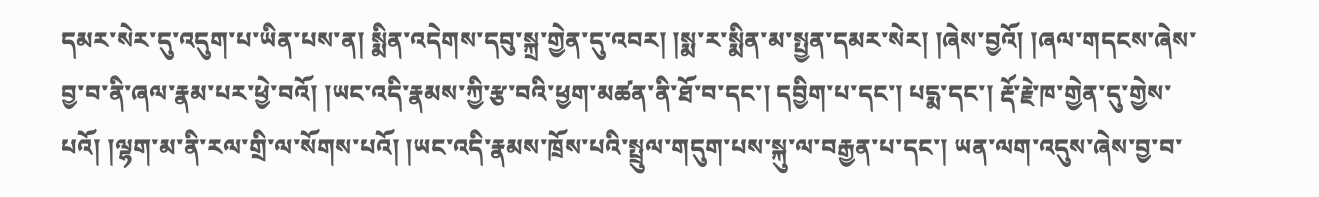དམར་སེར་དུ་འདུག་པ་ཡིན་པས་ན། སྨིན་འདེགས་དབུ་སྐྲ་གྱེན་དུ་འབར། །སྨ་ར་སྨིན་མ་སྤྱན་དམར་སེར། །ཞེས་བྱའོ། །ཞལ་གདངས་ཞེས་བྱ་བ་ནི་ཞལ་རྣམ་པར་ཕྱེ་བའོ། །ཡང་འདི་རྣམས་ཀྱི་རྩ་བའི་ཕྱག་མཚན་ནི་ཐོ་བ་དང་། དབྱིག་པ་དང་། པདྨ་དང་། རྡོ་རྗེ་ཁ་གྱེན་དུ་གྱེས་པའོ། །ལྷག་མ་ནི་རལ་གྲི་ལ་སོགས་པའོ། །ཡང་འདི་རྣམས་ཁྲོས་པའི་སྤྲུལ་གདུག་པས་སྐུ་ལ་བརྒྱན་པ་དང་། ཡན་ལག་འདུས་ཞེས་བྱ་བ་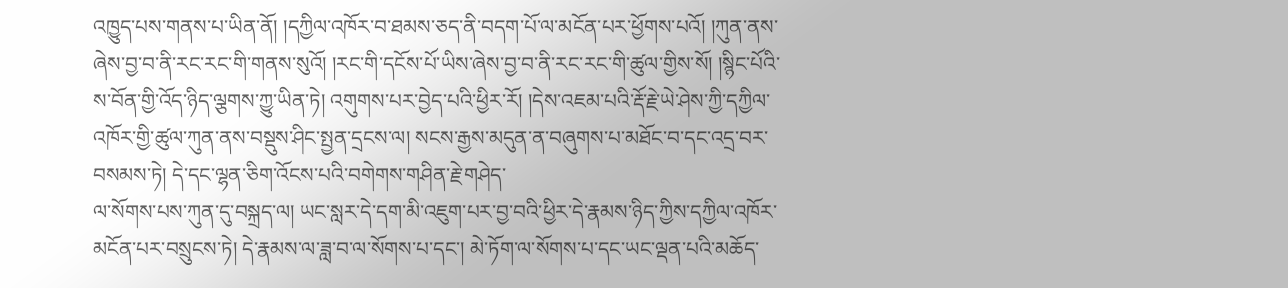འཁྱུད་པས་གནས་པ་ཡིན་ནོ། །དཀྱིལ་འཁོར་བ་ཐམས་ཅད་ནི་བདག་པོ་ལ་མངོན་པར་ཕྱོགས་པའོ། །ཀུན་ནས་ཞེས་བྱ་བ་ནི་རང་རང་གི་གནས་སུའོ། །རང་གི་དངོས་པོ་ཡིས་ཞེས་བྱ་བ་ནི་རང་རང་གི་ཚུལ་གྱིས་སོ། །སྙིང་པོའི་ས་བོན་གྱི་འོད་ཉིད་ལྕགས་ཀྱུ་ཡིན་ཏེ། འགུགས་པར་བྱེད་པའི་ཕྱིར་རོ། །དེས་འཇམ་པའི་རྡོ་རྗེ་ཡེ་ཤེས་ཀྱི་དཀྱིལ་འཁོར་གྱི་ཚུལ་ཀུན་ནས་བསྡུས་ཤིང་སྤྱན་དྲངས་ལ། སངས་རྒྱས་མདུན་ན་བཞུགས་པ་མཐོང་བ་དང་འདྲ་བར་བསམས་ཏེ། དེ་དང་ལྷན་ཅིག་འོངས་པའི་བགེགས་གཤིན་རྗེ་གཤེད་
ལ་སོགས་པས་ཀུན་དུ་བསྐྲད་ལ། ཡང་སླར་དེ་དག་མི་འཇུག་པར་བྱ་བའི་ཕྱིར་དེ་རྣམས་ཉིད་ཀྱིས་དཀྱིལ་འཁོར་མངོན་པར་བསྲུངས་ཏེ། དེ་རྣམས་ལ་ཟླ་བ་ལ་སོགས་པ་དང་། མེ་ཏོག་ལ་སོགས་པ་དང་ཡང་ལྡན་པའི་མཆོད་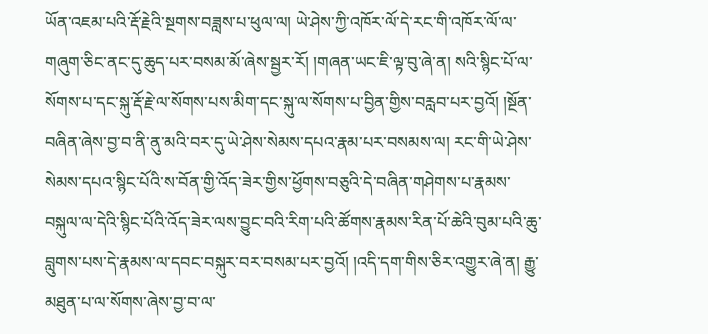ཡོན་འཇམ་པའི་རྡོ་རྗེའི་སྔགས་བཟླས་པ་ཕུལ་ལ། ཡེ་ཤེས་ཀྱི་འཁོར་ལོ་དེ་རང་གི་འཁོར་ལོ་ལ་གཞུག་ཅིང་ནང་དུ་ཆུད་པར་བསམ་མོ་ཞེས་སྦྱར་རོ། །གཞན་ཡང་ཇི་ལྟ་བུ་ཞེ་ན། སའི་སྙིང་པོ་ལ་སོགས་པ་དང་སྐུ་རྡོ་རྗེ་ལ་སོགས་པས་མིག་དང་སྐུ་ལ་སོགས་པ་བྱིན་གྱིས་བརླབ་པར་བྱའོ། །སྔོན་བཞིན་ཞེས་བྱ་བ་ནི་ནུ་མའི་བར་དུ་ཡེ་ཤེས་སེམས་དཔའ་རྣམ་པར་བསམས་ལ། རང་གི་ཡེ་ཤེས་སེམས་དཔའ་སྙིང་པོའི་ས་བོན་གྱི་འོད་ཟེར་གྱིས་ཕྱོགས་བཅུའི་དེ་བཞིན་གཤེགས་པ་རྣམས་བསྐུལ་ལ་དེའི་སྙིང་པོའི་འོད་ཟེར་ལས་བྱུང་བའི་རིག་པའི་ཚོགས་རྣམས་རིན་པོ་ཆེའི་བུམ་པའི་ཆུ་བླུགས་པས་དེ་རྣམས་ལ་དབང་བསྐུར་བར་བསམ་པར་བྱའོ། །འདི་དག་གིས་ཅིར་འགྱུར་ཞེ་ན། རྒྱུ་མཐུན་པ་ལ་སོགས་ཞེས་བྱ་བ་ལ་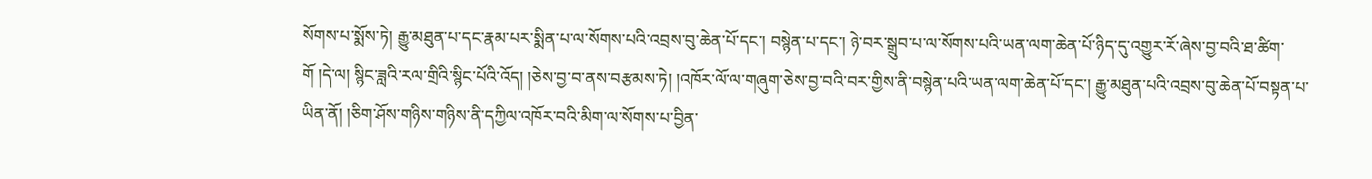སོགས་པ་སྨོས་ཏེ། རྒྱུ་མཐུན་པ་དང་རྣམ་པར་སྨིན་པ་ལ་སོགས་པའི་འབྲས་བུ་ཆེན་པོ་དང་། བསྙེན་པ་དང་། ཉེ་བར་སྒྲུབ་པ་ལ་སོགས་པའི་ཡན་ལག་ཆེན་པོ་ཉིད་དུ་འགྱུར་རོ་ཞེས་བྱ་བའི་ཐ་ཚིག་གོ །དེ་ལ། སྙིང་ཟླའི་རལ་གྲིའི་སྙིང་པོའི་འོད། །ཅེས་བྱ་བ་ནས་བརྩམས་ཏེ། །འཁོར་ལོ་ལ་གཞུག་ཅེས་བྱ་བའི་བར་གྱིས་ནི་བསྙེན་པའི་ཡན་ལག་ཆེན་པོ་དང་། རྒྱུ་མཐུན་པའི་འབྲས་བུ་ཆེན་པོ་བསྟན་པ་ཡིན་ནོ། །ཅིག་ཤོས་གཉིས་གཉིས་ནི་དཀྱིལ་འཁོར་བའི་མིག་ལ་སོགས་པ་བྱིན་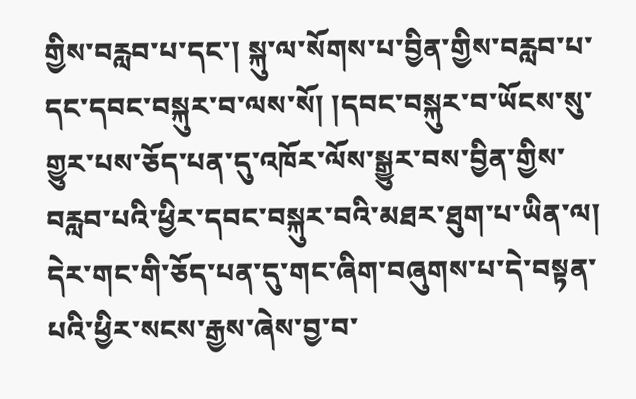གྱིས་བརླབ་པ་དང་། སྐུ་ལ་སོགས་པ་བྱིན་གྱིས་བརླབ་པ་དང་དབང་བསྐུར་བ་ལས་སོ། །དབང་བསྐུར་བ་ཡོངས་སུ་གྱུར་པས་ཅོད་པན་དུ་འཁོར་ལོས་སྒྱུར་བས་བྱིན་གྱིས་བརླབ་པའི་ཕྱིར་དབང་བསྐུར་བའི་མཐར་ཐུག་པ་ཡིན་ལ། དེར་གང་གི་ཅོད་པན་དུ་གང་ཞིག་བཞུགས་པ་དེ་བསྟན་པའི་ཕྱིར་སངས་རྒྱས་ཞེས་བྱ་བ་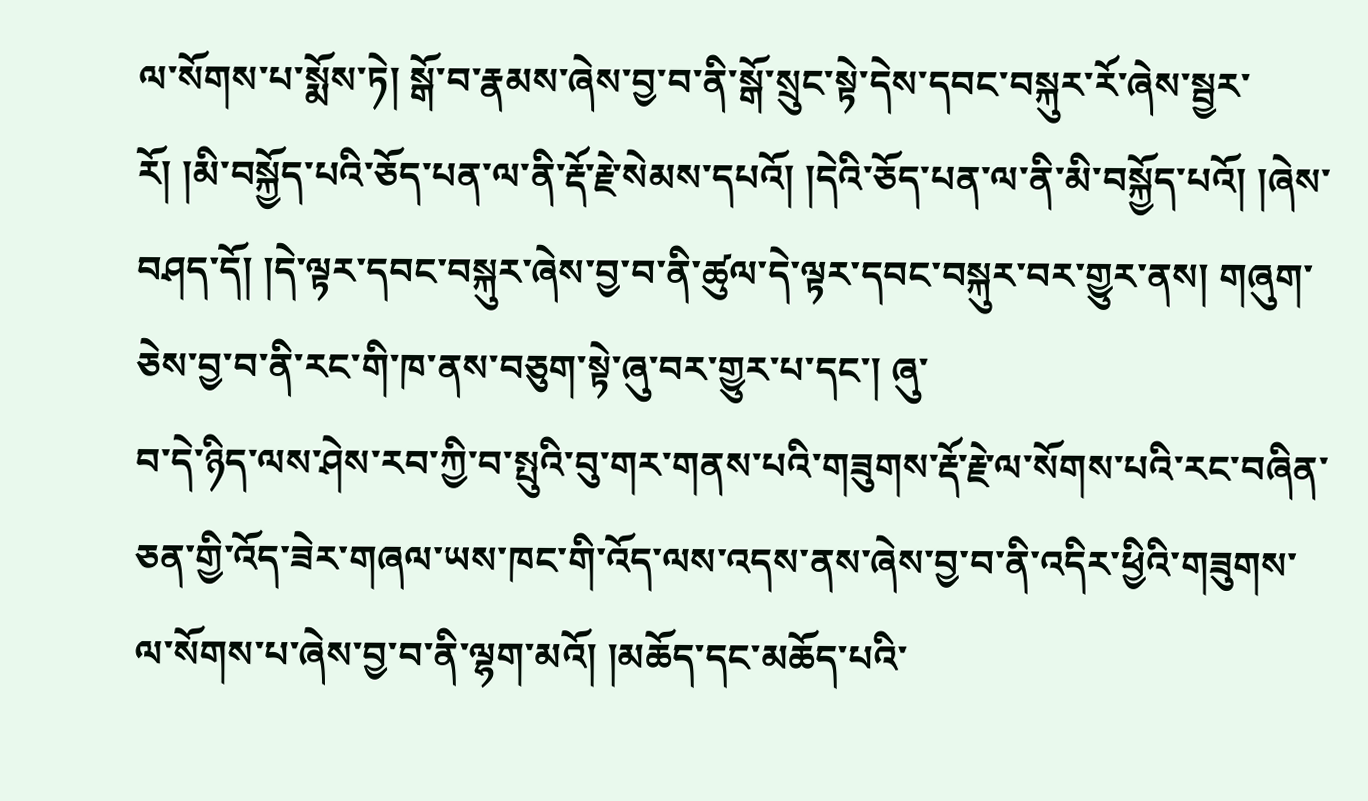ལ་སོགས་པ་སྨོས་ཏེ། སྒོ་བ་རྣམས་ཞེས་བྱ་བ་ནི་སྒོ་སྲུང་སྟེ་དེས་དབང་བསྐུར་རོ་ཞེས་སྦྱར་རོ། །མི་བསྐྱོད་པའི་ཅོད་པན་ལ་ནི་རྡོ་རྗེ་སེམས་དཔའོ། །དེའི་ཅོད་པན་ལ་ནི་མི་བསྐྱོད་པའོ། །ཞེས་བཤད་དོ། །དེ་ལྟར་དབང་བསྐུར་ཞེས་བྱ་བ་ནི་ཚུལ་དེ་ལྟར་དབང་བསྐུར་བར་གྱུར་ནས། གཞུག་ཅེས་བྱ་བ་ནི་རང་གི་ཁ་ནས་བཅུག་སྟེ་ཞུ་བར་གྱུར་པ་དང་། ཞུ་
བ་དེ་ཉིད་ལས་ཤེས་རབ་ཀྱི་བ་སྤུའི་བུ་གར་གནས་པའི་གཟུགས་རྡོ་རྗེ་ལ་སོགས་པའི་རང་བཞིན་ཅན་གྱི་འོད་ཟེར་གཞལ་ཡས་ཁང་གི་འོད་ལས་འདས་ནས་ཞེས་བྱ་བ་ནི་འདིར་ཕྱིའི་གཟུགས་ལ་སོགས་པ་ཞེས་བྱ་བ་ནི་ལྷག་མའོ། །མཆོད་དང་མཆོད་པའི་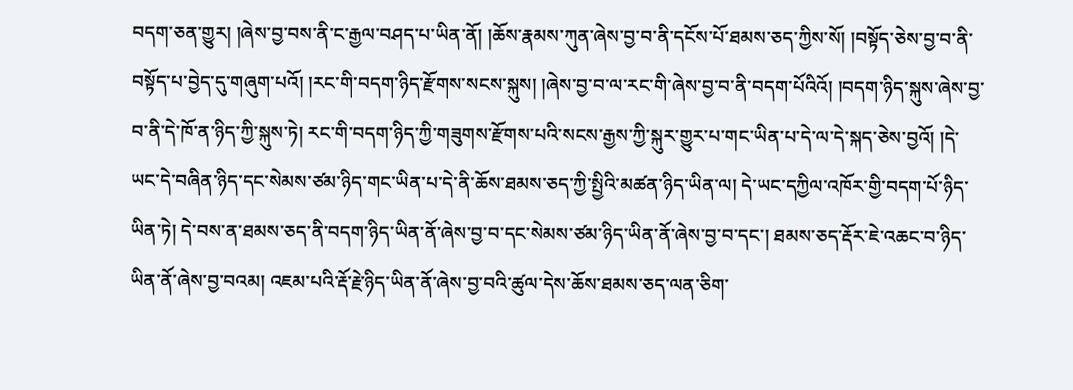བདག་ཅན་གྱུར། །ཞེས་བྱ་བས་ནི་ང་རྒྱལ་བཤད་པ་ཡིན་ནོ། །ཆོས་རྣམས་ཀུན་ཞེས་བྱ་བ་ནི་དངོས་པོ་ཐམས་ཅད་ཀྱིས་སོ། །བསྟོད་ཅེས་བྱ་བ་ནི་བསྟོད་པ་བྱེད་དུ་གཞུག་པའོ། །རང་གི་བདག་ཉིད་རྫོགས་སངས་སྐུས། །ཞེས་བྱ་བ་ལ་རང་གི་ཞེས་བྱ་བ་ནི་བདག་པོའིའོ། །བདག་ཉིད་སྐུས་ཞེས་བྱ་བ་ནི་དེ་ཁོ་ན་ཉིད་ཀྱི་སྐུས་ཏེ། རང་གི་བདག་ཉིད་ཀྱི་གཟུགས་རྫོགས་པའི་སངས་རྒྱས་ཀྱི་སྐུར་གྱུར་པ་གང་ཡིན་པ་དེ་ལ་དེ་སྐད་ཅེས་བྱའོ། །དེ་ཡང་དེ་བཞིན་ཉིད་དང་སེམས་ཙམ་ཉིད་གང་ཡིན་པ་དེ་ནི་ཆོས་ཐམས་ཅད་ཀྱི་སྤྱིའི་མཚན་ཉིད་ཡིན་ལ། དེ་ཡང་དཀྱིལ་འཁོར་གྱི་བདག་པོ་ཉིད་ཡིན་ཏེ། དེ་བས་ན་ཐམས་ཅད་ནི་བདག་ཉིད་ཡིན་ནོ་ཞེས་བྱ་བ་དང་སེམས་ཙམ་ཉིད་ཡིན་ནོ་ཞེས་བྱ་བ་དང་། ཐམས་ཅད་རྡོར་ཇེ་འཆང་བ་ཉིད་ཡིན་ནོ་ཞེས་བྱ་བའམ། འཇམ་པའི་རྡོ་རྗེ་ཉིད་ཡིན་ནོ་ཞེས་བྱ་བའི་ཚུལ་དེས་ཆོས་ཐམས་ཅད་ལན་ཅིག་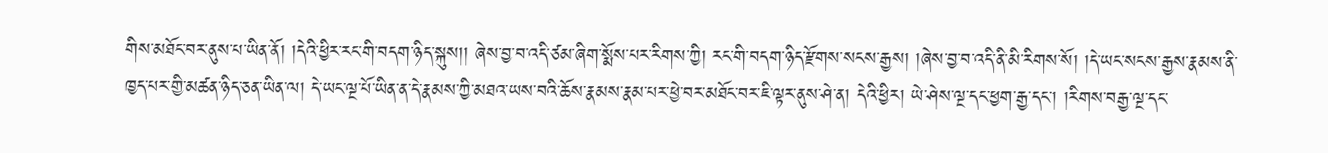གིས་མཐོང་བར་ནུས་པ་ཡིན་ནོ། །དེའི་ཕྱིར་རང་གི་བདག་ཉིད་སྐུས།། ཞེས་བྱ་བ་འདི་ཙམ་ཞིག་སྨོས་པར་རིགས་ཀྱི། རང་གི་བདག་ཉིད་རྫོགས་སངས་རྒྱས། །ཞེས་བྱ་བ་འདི་ནི་མི་རིགས་སོ། །དེ་ཡང་སངས་རྒྱས་རྣམས་ནི་ཁྱད་པར་གྱི་མཚན་ཉིད་ཅན་ཡིན་ལ། དེ་ཡང་ལྔ་པོ་ཡིན་ན་དེ་རྣམས་ཀྱི་མཐའ་ཡས་བའི་ཆོས་རྣམས་རྣམ་པར་ཕྱེ་བར་མཐོང་བར་ཇི་ལྟར་ནུས་ཤེ་ན། དེའི་ཕྱིར། ཡེ་ཤེས་ལྔ་དང་ཕྱག་རྒྱ་དང་། །རིགས་བརྒྱ་ལྔ་དང་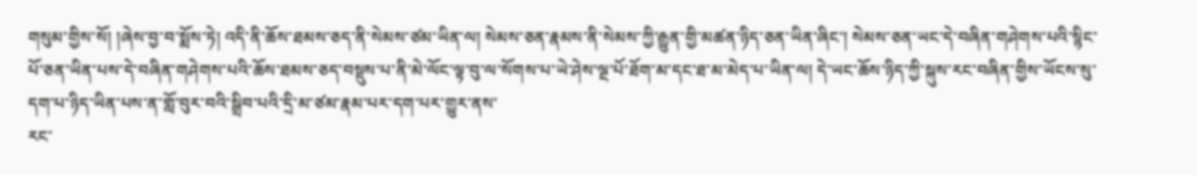གསུམ་གྱིས་སོ། །ཞེས་བྱ་བ་སྨོས་ཏེ། འདི་ནི་ཆོས་ཐམས་ཅད་ནི་སེམས་ཙམ་ཡིན་ལ། སེམས་ཅན་རྣམས་ནི་སེམས་ཀྱི་རྒྱུན་གྱི་མཚན་ཉིད་ཅན་ཡིན་ཞིང་། སེམས་ཅན་ཡང་དེ་བཞིན་གཤེགས་པའི་སྙིང་པོ་ཅན་ཡིན་པས་དེ་བཞིན་གཤེགས་པའི་ཆོས་ཐམས་ཅད་བསྡུས་པ་ནི་མེ་ལོང་ལྟ་བུ་ལ་སོགས་པ་ཡེ་ཤེས་ལྔ་པོ་ཐོག་མ་དང་ཐ་མ་མེད་པ་ཡིན་ལ། དེ་ཡང་ཆོས་ཉིད་ཀྱི་སྐུས་རང་བཞིན་གྱིས་ཡོངས་སུ་དག་པ་ཉིད་ཡིན་པས་ན་གློ་བུར་བའི་སྒྲིབ་པའི་དྲི་མ་ཙམ་རྣམ་པར་དག་པར་གྱུར་ནས་
རང་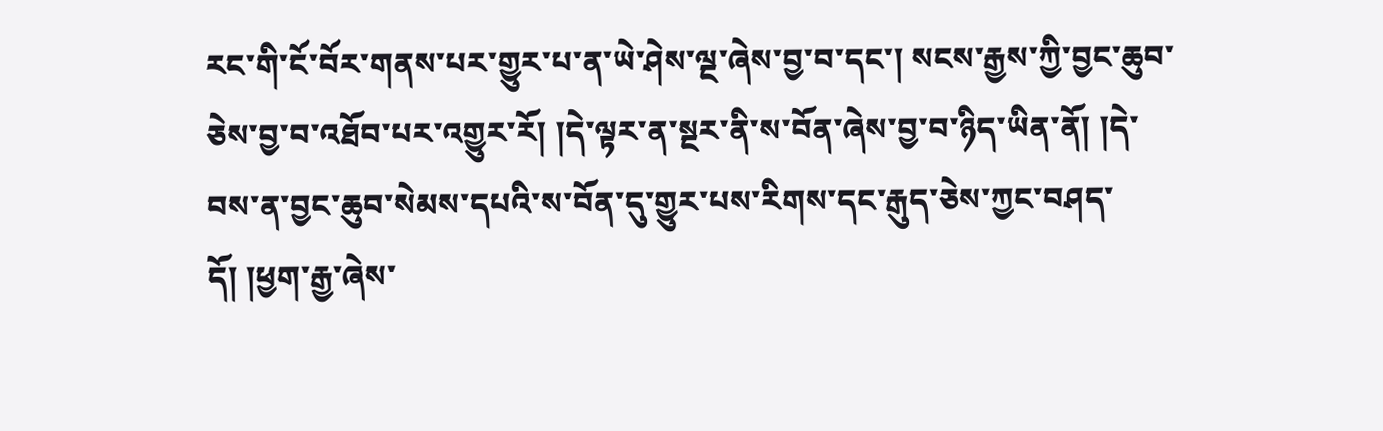རང་གི་ངོ་བོར་གནས་པར་གྱུར་པ་ན་ཡེ་ཤེས་ལྔ་ཞེས་བྱ་བ་དང་། སངས་རྒྱས་ཀྱི་བྱང་ཆུབ་ཅེས་བྱ་བ་འཐོབ་པར་འགྱུར་རོ། །དེ་ལྟར་ན་སྔར་ནི་ས་བོན་ཞེས་བྱ་བ་ཉིད་ཡིན་ནོ། །དེ་བས་ན་བྱང་ཆུབ་སེམས་དཔའི་ས་བོན་དུ་གྱུར་པས་རིགས་དང་རྒུད་ཅེས་ཀྱང་བཤད་དོ། །ཕྱག་རྒྱ་ཞེས་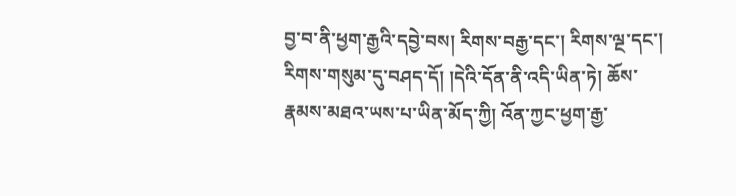བྱ་བ་ནི་ཕྱག་རྒྱའི་དབྱེ་བས། རིགས་བརྒྱ་དང་། རིགས་ལྔ་དང་། རིགས་གསུམ་དུ་བཤད་དོ། །དེའི་དོན་ནི་འདི་ཡིན་ཏེ། ཆོས་རྣམས་མཐའ་ཡས་པ་ཡིན་མོད་ཀྱི། འོན་ཀྱང་ཕྱག་རྒྱ་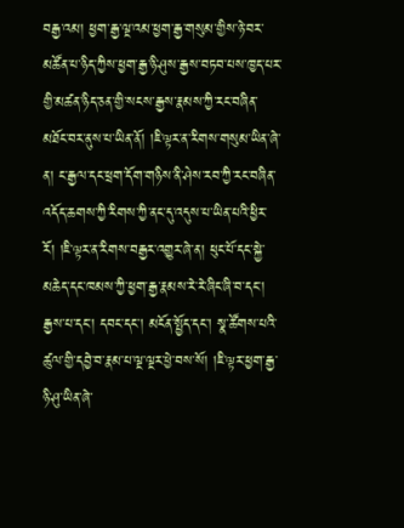བརྒྱ་འམ། ཕྱག་རྒྱ་ལྔ་འམ་ཕྱག་རྒྱ་གསུམ་གྱིས་ཉེ་བར་མཚོན་པ་ཉིད་ཀྱིས་ཕྱག་རྒྱ་ཉི་ཤུས་རྒྱས་བཏབ་པས་ཁྱད་པར་གྱི་མཚན་ཉིད་ཅན་གྱི་སངས་རྒྱས་རྣམས་ཀྱི་རང་བཞིན་མཐོང་བར་ནུས་པ་ཡིན་ནོ། །ཇི་ལྟར་ན་རིགས་གསུམ་ཡིན་ཞེ་ན། ང་རྒྱལ་དང་ཕྲག་དོག་གཉིས་ནི་ཤེས་རབ་ཀྱི་རང་བཞིན་འདོད་ཆགས་ཀྱི་རིགས་ཀྱི་ནང་དུ་འདུས་པ་ཡིན་པའི་ཕྱིར་རོ། །ཇི་ལྟར་ན་རིགས་བརྒྱར་འགྱུར་ཞེ་ན། ཕུང་པོ་དང་སྐྱེ་མཆེད་དང་ཁམས་ཀྱི་ཕྱག་རྒྱ་རྣམས་རེ་རེ་ཞིང་ཞི་བ་དང་། རྒྱས་པ་དང་། དབང་དང་། མངོན་སྤྱོད་དང་། སྣ་ཚོགས་པའི་ཚུལ་གྱི་དབྱེ་བ་རྣམ་པ་ལྔ་ལྔར་ཕྱེ་བས་སོ། །ཇི་ལྟར་ཕྱག་རྒྱ་ཉི་ཤུ་ཡིན་ཞེ་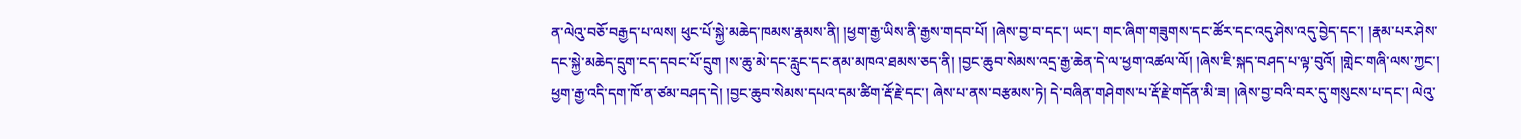ན་ལེའུ་བཅོ་བརྒྱད་པ་ལས། ཕུང་པོ་སྐྱེ་མཆེད་ཁམས་རྣམས་ནི། །ཕྱག་རྒྱ་ཡིས་ནི་རྒྱས་གདབ་པོ། །ཞེས་བྱ་བ་དང་། ཡང་། གང་ཞིག་གཟུགས་དང་ཚོར་དང་འདུ་ཤེས་འདུ་བྱེད་དང་། །རྣམ་པར་ཤེས་དང་སྐྱེ་མཆེད་དྲུག་ངད་དབང་པོ་དྲུག །ས་ཆུ་མེ་དང་རླུང་དང་ནམ་མཁའ་ཐམས་ཅད་ནི། །བྱང་ཆུབ་སེམས་འདྲ་རྒྱ་ཆེན་དེ་ལ་ཕྱག་འཚལ་ལོ། །ཞེས་ཇི་སྐད་བཤད་པ་ལྟ་བུའོ། །གླེང་གཞི་ལས་ཀྱང་། ཕྱག་རྒྱ་འདི་དག་ཁོ་ན་ཙམ་བཤད་དེ། །བྱང་ཆུབ་སེམས་དཔའ་དམ་ཚིག་རྡོ་རྗེ་དང་། ཞེས་པ་ནས་བརྩམས་ཏེ། དེ་བཞིན་གཤེགས་པ་རྡོ་རྗེ་གདོན་མི་ཟ། །ཞེས་བྱ་བའི་བར་དུ་གསུངས་པ་དང་། ལེའུ་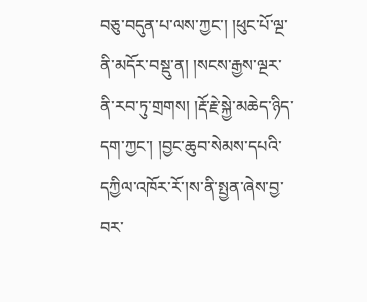བཅུ་བདུན་པ་ལས་ཀྱང་། །ཕུང་པོ་ལྔ་ནི་མདོར་བསྡུ་ན། །སངས་རྒྱས་ལྔར་ནི་རབ་ཏུ་གྲགས། །རྡོ་རྗེ་སྐྱེ་མཆེད་ཉིད་དག་ཀྱང་། །བྱང་ཆུབ་སེམས་དཔའི་དཀྱིལ་འཁོར་རོ་།ས་ནི་སྤྱན་ཞེས་བྱ་བར་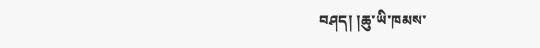བཤད། །ཆུ་ཡི་ཁམས་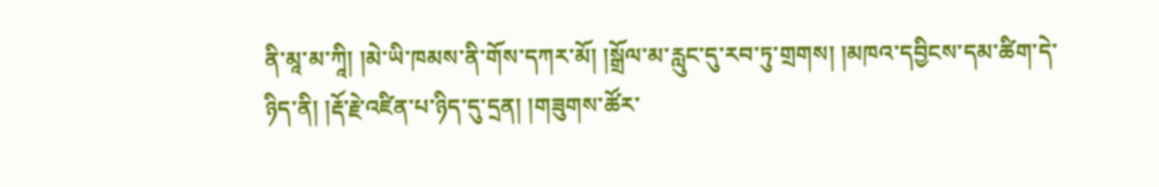ནི་མཱ་མ་ཀཱི། །མེ་ཡི་ཁམས་ནི་གོས་དཀར་མོ། །སྒྲོལ་མ་རླུང་དུ་རབ་ཏུ་གྲགས། །མཁའ་དབྱིངས་དམ་ཚིག་དེ་
ཉིད་ནི། །རྡོ་རྗེ་འཛིན་པ་ཉིད་དུ་དྲན། །གཟུགས་ཚོར་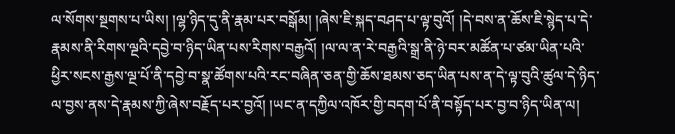ལ་སོགས་སྔགས་པ་ཡིས། །ལྷ་ཉིད་དུ་ནི་རྣམ་པར་བསྒོམ། །ཞེས་ཇི་སྐད་བཤད་པ་ལྟ་བུའོ། །དེ་བས་ན་ཆོས་ཇི་སྙེད་པ་དེ་རྣམས་ནི་རིགས་ལྔའི་དབྱེ་བ་ཉིད་ཡིན་པས་རིགས་བརྒྱའོ། །ལ་ལ་ན་རེ་བརྒྱའི་སྒྲ་ནི་ཉེ་བར་མཚོན་པ་ཙམ་ཡིན་པའི་ཕྱིར་སངས་རྒྱས་ལྔ་པོ་ནི་དབྱེ་བ་སྣ་ཚོགས་པའི་རང་བཞིན་ཅན་གྱི་ཆོས་ཐམས་ཅད་ཡིན་པས་ན་དེ་ལྟ་བུའི་ཚུལ་དེ་ཉིད་ལ་བྱས་ནས་དེ་རྣམས་ཀྱི་ཞེས་བརྗོད་པར་བྱའོ། །ཡང་ན་དཀྱིལ་འཁོར་གྱི་བདག་པོ་ནི་བསྟོད་པར་བྱ་བ་ཉིད་ཡིན་ལ།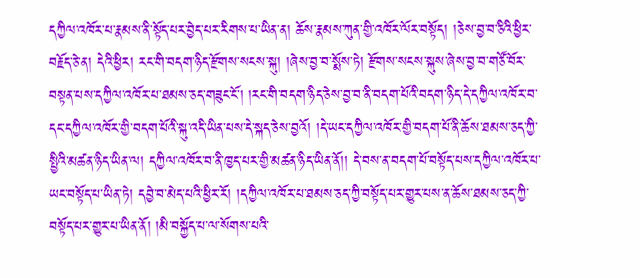དཀྱིལ་འཁོར་པ་རྣམས་ནི་སྟོད་པར་བྱེད་པར་རིགས་པ་ཡིན་ན། ཆོས་རྣམས་ཀུན་གྱི་འཁོར་ལོར་བསྟོད། །ཅེས་བྱ་བ་ཅིའི་ཕྱིར་བརྗོད་ཅེ་ན། དེའི་ཕྱིར། རང་གི་བདག་ཉིད་རྫོགས་སངས་སྐུ། །ཞེས་བྱ་བ་སྨོས་ཏེ། རྫོགས་སངས་སྐུས་ཞེས་བྱ་བ་གཙོ་བོར་བསྟན་པས་དཀྱིལ་འཁོར་པ་ཐམས་ཅད་གཟུང་ངོ་། །རང་གི་བདག་ཉིད་ཅེས་བྱ་བ་ནི་བདག་པོའི་བདག་ཉིད་དེ་དཀྱིལ་འཁོར་བ་དང་དཀྱིལ་འཁོར་གྱི་བདག་པོའི་སྐུ་འདི་ཡིན་པས་དེ་སྐད་ཅེས་བྱའོ། །དེ་ཡང་དཀྱིལ་འཁོར་གྱི་བདག་པོ་ནི་ཆོས་ཐམས་ཅད་ཀྱི་སྤྱིའི་མཚན་ཉིད་ཡིན་ལ། དཀྱིལ་འཁོར་བ་ནི་ཁྱད་པར་གྱི་མཚན་ཉིད་ཡིན་ནོ།། དེ་བས་ན་བདག་པོ་བསྟོད་པས་དཀྱིལ་འཁོར་པ་ཡང་བསྟོད་པ་ཡིན་ཏེ། དབྱེ་བ་མེད་པའི་ཕྱིར་རོ། །དཀྱིལ་འཁོར་པ་ཐམས་ཅད་ཀྱི་བསྟོད་པར་གྱུར་པས་ན་ཆོས་ཐམས་ཅད་ཀྱི་བསྟོད་པར་གྱུར་པ་ཡིན་ནོ། །མི་བསྐྱོད་པ་ལ་སོགས་པའི་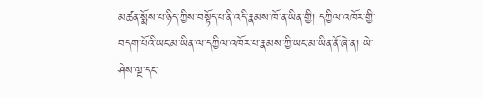མཚན་སྨོས་པ་ཉིད་ཀྱིས་བསྟོད་པ་ནི་འདི་རྣམས་ཁོ་ན་ཡིན་གྱི། དཀྱིལ་འཁོར་གྱི་བདག་པོའི་ཡང་མ་ཡིན་ལ་དཀྱིལ་འཁོར་པ་རྣམས་ཀྱི་ཡང་མ་ཡིན་ནོ་ཞེ་ན། ཡེ་ཤེས་ལྔ་དང་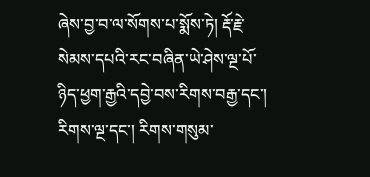ཞེས་བྱ་བ་ལ་སོགས་པ་སྨོས་ཏེ། རྡོ་རྗེ་སེམས་དཔའི་རང་བཞིན་ཡེ་ཤེས་ལྔ་པོ་ཉིད་ཕྱག་རྒྱའི་དབྱེ་བས་རིགས་བརྒྱ་དང་། རིགས་ལྔ་དང་། རིགས་གསུམ་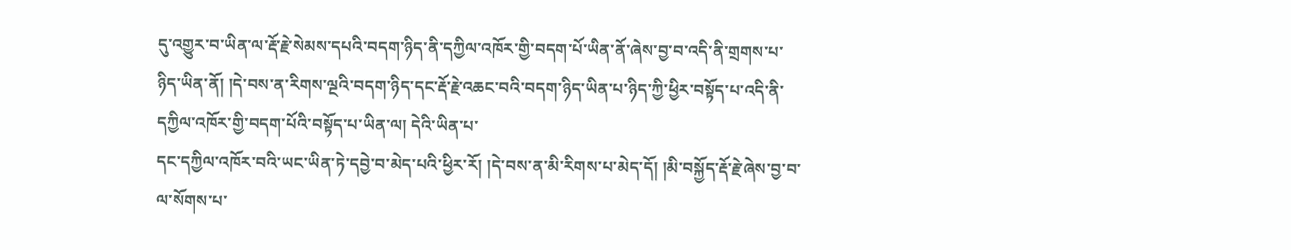དུ་འགྱུར་བ་ཡིན་ལ་རྡོ་རྗེ་སེམས་དཔའི་བདག་ཉིད་ནི་དཀྱིལ་འཁོར་གྱི་བདག་པོ་ཡིན་ནོ་ཞེས་བྱ་བ་འདི་ནི་གྲགས་པ་ཉིད་ཡིན་ནོ། །དེ་བས་ན་རིགས་ལྔའི་བདག་ཉིད་དང་རྡོ་རྗེ་འཆང་བའི་བདག་ཉིད་ཡིན་པ་ཉིད་ཀྱི་ཕྱིར་བསྟོད་པ་འདི་ནི་དཀྱིལ་འཁོར་གྱི་བདག་པོའི་བསྟོད་པ་ཡིན་ལ། དེའི་ཡིན་པ་
དང་དཀྱིལ་འཁོར་བའི་ཡང་ཡིན་ཏེ་དབྱེ་བ་མེད་པའི་ཕྱིར་རོ། །དེ་བས་ན་མི་རིགས་པ་མེད་དོ། །མི་བསྐྱོད་རྡོ་རྗེ་ཞེས་བྱ་བ་ལ་སོགས་པ་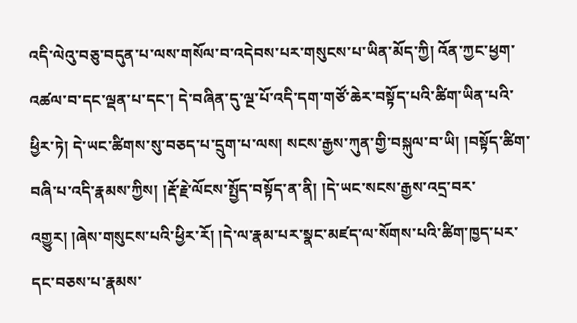འདི་ལེའུ་བཅུ་བདུན་པ་ལས་གསོལ་བ་འདེབས་པར་གསུངས་པ་ཡིན་མོད་ཀྱི། འོན་ཀྱང་ཕྱག་འཚལ་བ་དང་ལྡན་པ་དང་། དེ་བཞིན་དུ་ལྔ་པོ་འདི་དག་གཙོ་ཆེར་བསྟོད་པའི་ཚིག་ཡིན་པའི་ཕྱིར་ཏེ། དེ་ཡང་ཚིགས་སུ་བཅད་པ་དྲུག་པ་ལས། སངས་རྒྱས་ཀུན་གྱི་བསྐུལ་བ་ཡི། །བསྟོད་ཚིག་བཞི་པ་འདི་རྣམས་ཀྱིས། །རྡོ་རྗེ་ལོངས་སྤྱོད་བསྟོད་ན་ནི། །དེ་ཡང་སངས་རྒྱས་འདྲ་བར་འགྱུར། །ཞེས་གསུངས་པའི་ཕྱིར་རོ། །དེ་ལ་རྣམ་པར་སྣང་མཛད་ལ་སོགས་པའི་ཚིག་ཁྱད་པར་དང་བཅས་པ་རྣམས་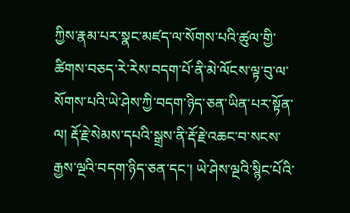ཀྱིས་རྣམ་པར་སྣང་མཛད་ལ་སོགས་པའི་ཚུལ་གྱི་ཚིགས་བཅད་རེ་རེས་བདག་པོ་ནི་མེ་ལོངས་ལྟ་བུ་ལ་སོགས་པའི་ཡེ་ཤེས་ཀྱི་བདག་ཉིད་ཅན་ཡིན་པར་སྟོན་ལ། རྡོ་རྗེ་སེམས་དཔའི་སྒྲས་ནི་རྡོ་རྗེ་འཆང་བ་སངས་རྒྱས་ལྔའི་བདག་ཉིད་ཅན་དང་། ཡེ་ཤེས་ལྔའི་སྙིང་པོའི་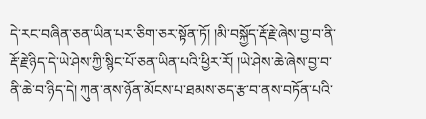དེ་རང་བཞིན་ཅན་ཡིན་པར་ཅིག་ཅར་སྟོན་ཏོ། །མི་བསྐྱོད་རྡོ་རྗེ་ཞེས་བྱ་བ་ནི་རྡོ་རྗེ་ཉིད་དེ་ཡེ་ཤེས་ཀྱི་སྙིང་པོ་ཅན་ཡིན་པའི་ཕྱིར་རོ། །ཡེ་ཤེས་ཆེ་ཞེས་བྱ་བ་ནི་ཆེ་བ་ཉིད་དེ། ཀུན་ནས་ཉོན་མོངས་པ་ཐམས་ཅད་རྩ་བ་ནས་བཏོན་པའི་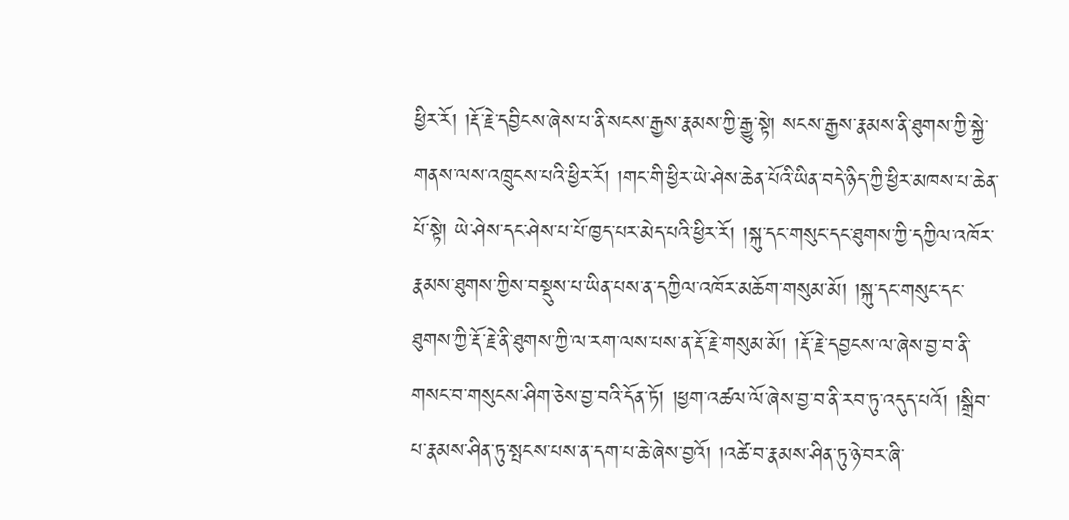ཕྱིར་རོ། །རྡོ་རྗེ་དབྱིངས་ཞེས་པ་ནི་སངས་རྒྱས་རྣམས་ཀྱི་རྒྱུ་སྟེ། སངས་རྒྱས་རྣམས་ནི་ཐུགས་ཀྱི་སྐྱེ་གནས་ལས་འཁྲུངས་པའི་ཕྱིར་རོ། །གང་གི་ཕྱིར་ཡེ་ཤེས་ཆེན་པོའི་ཡིན་བདེ་ཉིད་ཀྱི་ཕྱིར་མཁས་པ་ཆེན་པོ་སྟེ། ཡེ་ཤེས་དང་ཤེས་པ་པོ་ཁྱད་པར་མེད་པའི་ཕྱིར་རོ། །སྐུ་དང་གསུང་དང་ཐུགས་ཀྱི་དཀྱིལ་འཁོར་རྣམས་ཐུགས་ཀྱིས་བསྡུས་པ་ཡིན་པས་ན་དཀྱིལ་འཁོར་མཆོག་གསུམ་མོ། །སྐུ་དང་གསུང་དང་ཐུགས་ཀྱི་རྡོ་རྗེ་ནི་ཐུགས་ཀྱི་ལ་རག་ལས་པས་ན་རྡོ་རྗེ་གསུམ་མོ། །རྡོ་རྗེ་དབྱངས་ལ་ཞེས་བྱ་བ་ནི་གསང་བ་གསུངས་ཤིག་ཅེས་བྱ་བའི་དོན་ཏོ། །ཕྱག་འཚལ་ལོ་ཞེས་བྱ་བ་ནི་རབ་ཏུ་འདུད་པའོ། །སྒྲིབ་པ་རྣམས་ཤིན་ཏུ་སྤངས་པས་ན་དག་པ་ཆེ་ཞེས་བྱའོ། །འཚེ་བ་རྣམས་ཤིན་ཏུ་ཉེ་བར་ཞི་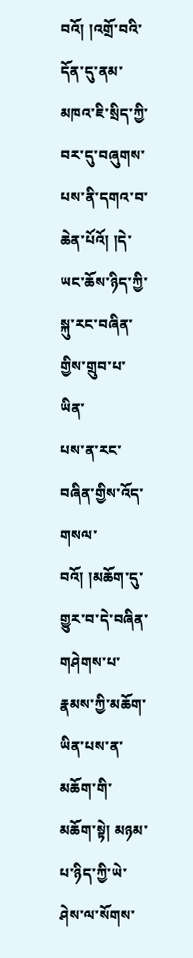བའོ། །འགྲོ་བའི་དོན་དུ་ནམ་མཁའ་ཇི་སྲིད་ཀྱི་བར་དུ་བཞུགས་པས་ནི་དགའ་བ་ཆེན་པོའོ། །དེ་ཡང་ཆོས་ཉིད་ཀྱི་སྐུ་རང་བཞིན་གྱིས་གྲུབ་པ་ཡིན་
པས་ན་རང་བཞིན་གྱིས་འོད་གསལ་བའོ། །མཆོག་དུ་གྱུར་བ་དེ་བཞིན་གཤེགས་པ་རྣམས་ཀྱི་མཆོག་ཡིན་པས་ན་མཆོག་གི་མཆོག་སྟེ། མཉམ་པ་ཉིད་ཀྱི་ཡེ་ཤེས་ལ་སོགས་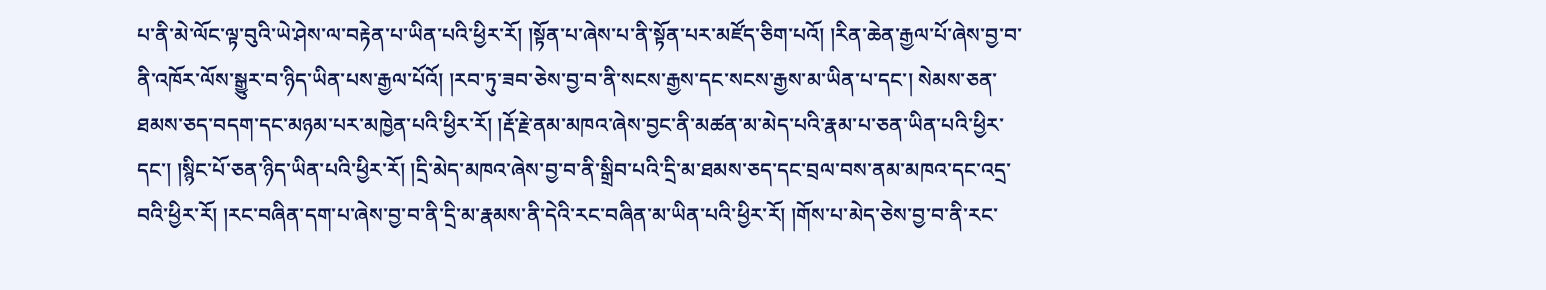པ་ནི་མེ་ལོང་ལྟ་བུའི་ཡེ་ཤེས་ལ་བརྟེན་པ་ཡིན་པའི་ཕྱིར་རོ། །སྟོན་པ་ཞེས་པ་ནི་སྟོན་པར་མཛོད་ཅིག་པའོ། །རིན་ཆེན་རྒྱལ་པོ་ཞེས་བྱ་བ་ནི་འཁོར་ལོས་སྒྱུར་བ་ཉིད་ཡིན་པས་རྒྱལ་པོའོ། །རབ་ཏུ་ཟབ་ཅེས་བྱ་བ་ནི་སངས་རྒྱས་དང་སངས་རྒྱས་མ་ཡིན་པ་དང་། སེམས་ཅན་ཐམས་ཅད་བདག་དང་མཉམ་པར་མཁྱེན་པའི་ཕྱིར་རོ། །རྡོ་རྗེ་ནམ་མཁའ་ཞེས་བྱང་ནི་མཚན་མ་མེད་པའི་རྣམ་པ་ཅན་ཡིན་པའི་ཕྱིར་དང་། །སྙིང་པོ་ཅན་ཉིད་ཡིན་པའི་ཕྱིར་རོ། །དྲི་མེད་མཁའ་ཞེས་བྱ་བ་ནི་སྒྲིབ་པའི་དྲི་མ་ཐམས་ཅད་དང་བྲལ་བས་ནམ་མཁའ་དང་འདྲ་བའི་ཕྱིར་རོ། །རང་བཞིན་དག་པ་ཞེས་བྱ་བ་ནི་དྲི་མ་རྣམས་ནི་དེའི་རང་བཞིན་མ་ཡིན་པའི་ཕྱིར་རོ། །གོས་པ་མེད་ཅེས་བྱ་བ་ནི་རང་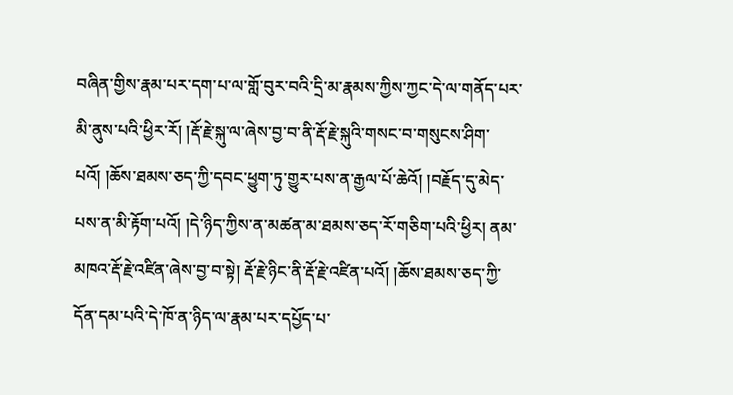བཞིན་གྱིས་རྣམ་པར་དག་པ་ལ་གློ་བུར་བའི་དྲི་མ་རྣམས་ཀྱིས་ཀྱང་དེ་ལ་གནོད་པར་མི་ནུས་པའི་ཕྱིར་རོ། །རྡོ་རྗེ་སྐུ་ལ་ཞེས་བྱ་བ་ནི་རྡོ་རྗེ་སྐུའི་གསང་བ་གསུངས་ཤིག་པའོ། །ཆོས་ཐམས་ཅད་ཀྱི་དབང་ཕྱུག་ཏུ་གྱུར་པས་ན་རྒྱལ་པོ་ཆེའོ། །བརྗོད་དུ་མེད་པས་ན་མི་རྟོག་པའོ། །དེ་ཉིད་ཀྱིས་ན་མཚན་མ་ཐམས་ཅད་རོ་གཅིག་པའི་ཕྱིར། ནམ་མཁའ་རྡོ་རྗེ་འཛིན་ཞེས་བྱ་བ་སྟེ། རྡོ་རྗེ་ཉིང་ནི་རྡོ་རྗེ་འཛིན་པའོ། །ཆོས་ཐམས་ཅད་ཀྱི་དོན་དམ་པའི་དེ་ཁོ་ན་ཉིད་ལ་རྣམ་པར་དཔྱོད་པ་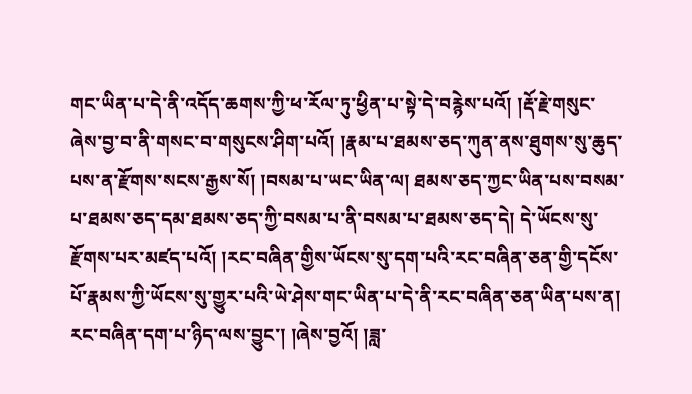གང་ཡིན་པ་དེ་ནི་འདོད་ཆགས་ཀྱི་ཕ་རོལ་ཏུ་ཕྱིན་པ་སྟེ་དེ་བརྙེས་པའོ། །རྡོ་རྗེ་གསུང་ཞེས་བྱ་བ་ནི་གསང་བ་གསུངས་ཤིག་པའོ། །རྣམ་པ་ཐམས་ཅད་ཀུན་ནས་ཐུགས་སུ་ཆུད་པས་ན་རྫོགས་སངས་རྒྱས་སོ། །བསམ་པ་ཡང་ཡིན་ལ། ཐམས་ཅད་ཀྱང་ཡིན་པས་བསམ་པ་ཐམས་ཅད་དམ་ཐམས་ཅད་ཀྱི་བསམ་པ་ནི་བསམ་པ་ཐམས་ཅད་དེ། དེ་ཡོངས་སུ་རྫོགས་པར་མཛད་པའོ། །རང་བཞིན་གྱིས་ཡོངས་སུ་དག་པའི་རང་བཞིན་ཅན་གྱི་དངོས་པོ་རྣམས་ཀྱི་ཡོངས་སུ་གྱུར་པའི་ཡེ་ཤེས་གང་ཡིན་པ་དེ་ནི་རང་བཞིན་ཅན་ཡིན་པས་ན། རང་བཞིན་དག་པ་ཉིད་ལས་བྱུང་། །ཞེས་བྱའོ། །ཟླ་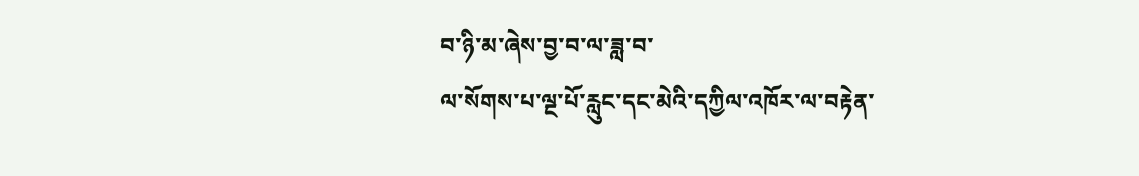བ་ཉི་མ་ཞེས་བྱ་བ་ལ་ཟླ་བ་
ལ་སོགས་པ་ལྔ་པོ་རླུང་དང་མེའི་དཀྱིལ་འཁོར་ལ་བརྟེན་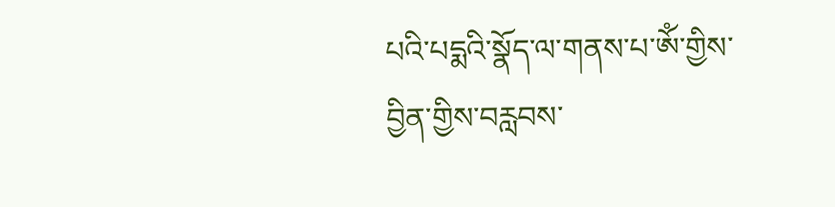པའི་པདྨའི་སྣོད་ལ་གནས་པ་ཨོཾ་གྱིས་བྱིན་གྱིས་བརླབས་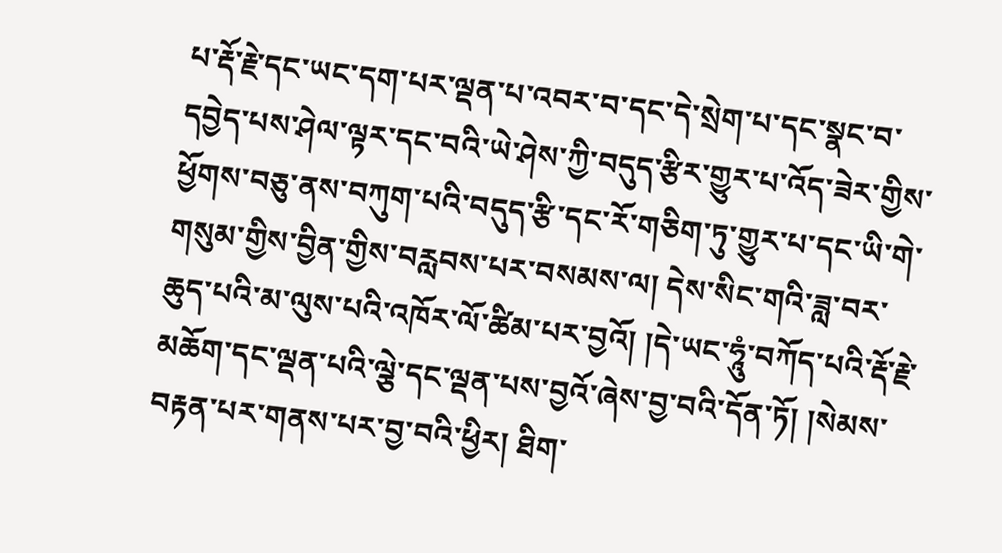པ་རྡོ་རྗེ་དང་ཡང་དག་པར་ལྡན་པ་འབར་བ་དང་དེ་སྲེག་པ་དང་སྣང་བ་དབྱེད་པས་ཤེལ་ལྟར་དང་བའི་ཡེ་ཤེས་ཀྱི་བདུད་རྩིར་གྱུར་པ་འོད་ཟེར་གྱིས་ཕྱོགས་བཅུ་ནས་བཀུག་པའི་བདུད་རྩི་དང་རོ་གཅིག་ཏུ་གྱུར་པ་དང་ཡི་གེ་གསུམ་གྱིས་བྱིན་གྱིས་བརླབས་པར་བསམས་ལ། དེས་སིང་གའི་ཟླ་བར་ཆུད་པའི་མ་ལུས་པའི་འཁོར་ལོ་ཚིམ་པར་བྱའོ། །དེ་ཡང་ཧཱུཾ་བཀོད་པའི་རྡོ་རྗེ་མཆོག་དང་ལྡན་པའི་ལྕེ་དང་ལྡན་པས་བྱའོ་ཞེས་བྱ་བའི་དོན་ཏོ། །སེམས་བརྟན་པར་གནས་པར་བྱ་བའི་ཕྱིར། ཐིག་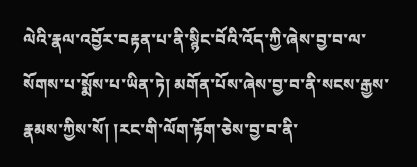ལེའི་རྣལ་འབྱོར་བརྟན་པ་ནི་སྙིང་བོའི་འོད་ཀྱི་ཞེས་བྱ་བ་ལ་སོགས་པ་སྨོས་པ་ཡིན་ཏེ། མགོན་པོས་ཞེས་བྱ་བ་ནི་སངས་རྒྱས་རྣམས་ཀྱིས་སོ། །རང་གི་ལོག་རྟོག་ཅེས་བྱ་བ་ནི་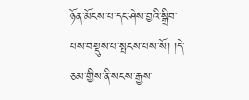ཉོན་མོངས་པ་དང་ཤེས་བྱའི་སྒྲིབ་པས་བསྡུས་པ་སྤངས་པས་སོ། །དེ་ཅམ་གྱིས་ནི་སངས་རྒྱས་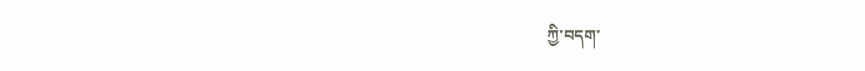ཀྱི་བདག་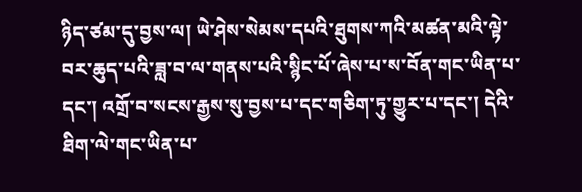ཉིད་ཙམ་དུ་བྱས་ལ། ཡེ་ཤེས་སེམས་དཔའི་ཐུགས་ཀའི་མཚན་མའི་ལྟེ་བར་ཆུད་པའི་ཟླ་བ་ལ་གནས་པའི་སྙིང་པོ་ཞེས་པ་ས་བོན་གང་ཡིན་པ་དང་། འགྲོ་བ་སངས་རྒྱས་སུ་བྱས་པ་དང་གཅིག་ཏུ་གྱུར་པ་དང་། དེའི་ཐིག་ལེ་གང་ཡིན་པ་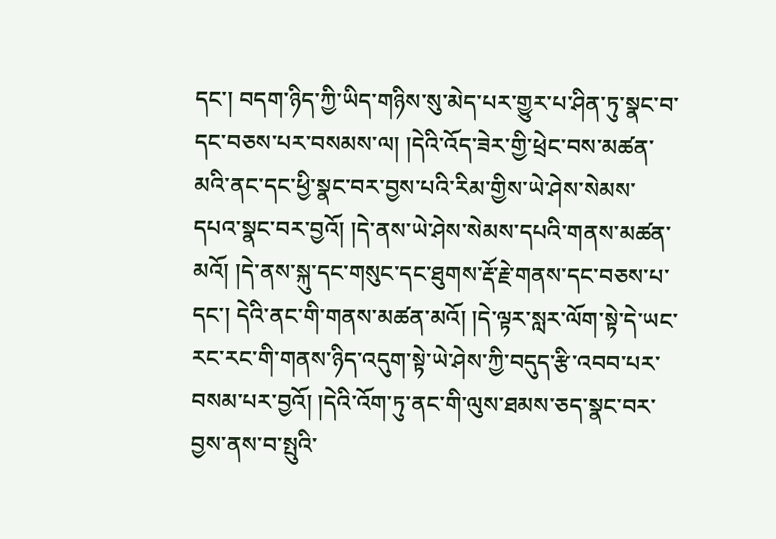དང་། བདག་ཉིད་ཀྱི་ཡིད་གཉིས་སུ་མེད་པར་གྱུར་པ་ཤིན་ཏུ་སྣང་བ་དང་བཅས་པར་བསམས་ལ། །དེའི་འོད་ཟེར་གྱི་ཕྲེང་བས་མཚན་མའི་ནང་དང་ཕྱི་སྣང་བར་བྱས་པའི་རིམ་གྱིས་ཡེ་ཤེས་སེམས་དཔའ་སྣང་བར་བྱའོ། །དེ་ནས་ཡེ་ཤེས་སེམས་དཔའི་གནས་མཚན་མའོ། །དེ་ནས་སྐུ་དང་གསུང་དང་ཐུགས་རྡོ་རྗེ་གནས་དང་བཅས་པ་དང་། དེའི་ནང་གི་གནས་མཚན་མའོ། །དེ་ལྟར་སླར་ལོག་སྟེ་དེ་ཡང་རང་རང་གི་གནས་ཉིད་འདུག་སྟེ་ཡེ་ཤེས་ཀྱི་བདུད་རྩི་འབབ་པར་བསམ་པར་བྱའོ། །དེའི་འོག་ཏུ་ནང་གི་ལུས་ཐམས་ཅད་སྣང་བར་བྱས་ནས་བ་སྤུའི་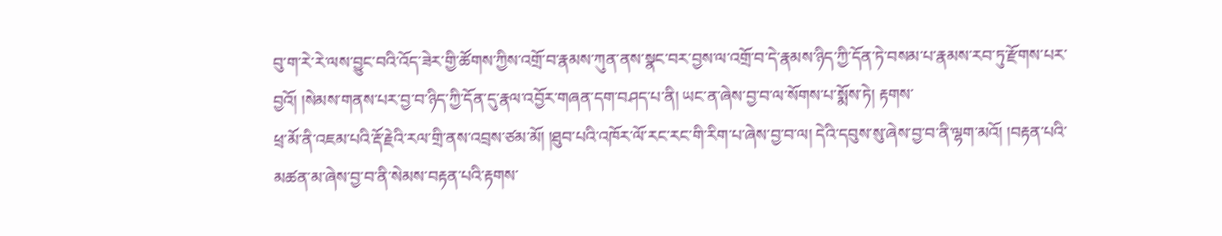བུ་ག་རེ་རེ་ལས་བྱུང་བའི་འོད་ཟེར་གྱི་ཚོགས་ཀྱིས་འགྲོ་བ་རྣམས་ཀུན་ནས་སྣང་བར་བྱས་ལ་འགྲོ་བ་དེ་རྣམས་ཉིད་ཀྱི་དོན་ཏེ་བསམ་པ་རྣམས་རབ་ཏུ་རྫོགས་པར་བྱའོ། །སེམས་གནས་པར་བྱ་བ་ཉིད་ཀྱི་དོན་དུ་རྣལ་འབྱོར་གཞན་དག་བཤད་པ་ནི། ཡང་ན་ཞེས་བྱ་བ་ལ་སོགས་པ་སྨོས་ཏེ། རྟགས་
ཕྲ་མོ་ནི་འཇམ་པའི་རྡོ་རྗེའི་རལ་གྲི་ནས་འབྲས་ཙམ་མོ། །ཐུབ་པའི་འཁོར་ལོ་རང་རང་གི་རིག་པ་ཞེས་བྱ་བ་ལ། དེའི་དབུས་སུ་ཞེས་བྱ་བ་ནི་ལྷག་མའོ། །བརྟན་པའི་མཚན་མ་ཞེས་བྱ་བ་ནི་སེམས་བརྟན་པའི་རྟགས་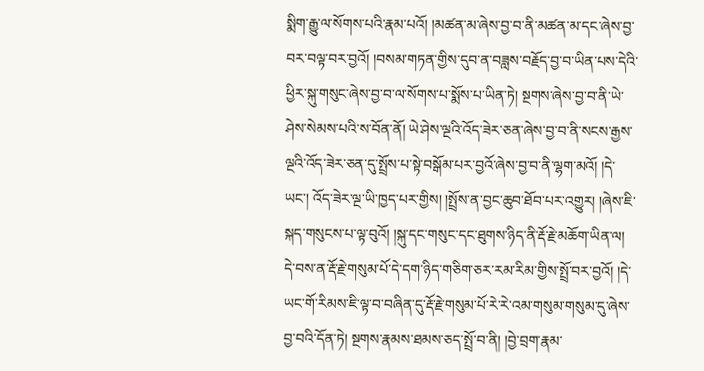སྨིག་རྒྱུ་ལ་སོགས་པའི་རྣམ་པའོ། །མཚན་མ་ཞེས་བྱ་བ་ནི་མཚན་མ་དང་ཞེས་བྱ་བར་བལྟ་བར་བྱའོ། །བསམ་གཏན་གྱིས་དུབ་ན་བཟླས་བརྗོད་བྱ་བ་ཡིན་པས་དེའི་ཕྱིར་སྐུ་གསུང་ཞེས་བྱ་བ་ལ་སོགས་པ་སྨོས་པ་ཡིན་ཏེ། སྔགས་ཞེས་བྱ་བ་ནི་ཡེ་ཤེས་སེམས་པའི་ས་བོན་ནོ། ཡེ་ཤེས་ལྔའི་འོད་ཟེར་ཅན་ཞེས་བྱ་བ་ནི་སངས་རྒྱས་ལྔའི་འོད་ཟེར་ཅན་དུ་སྤྲོས་པ་སྟེ་བསྒོམ་པར་བྱའོ་ཞེས་བྱ་བ་ནི་ལྷག་མའོ། །དེ་ཡང་། འོད་ཟེར་ལྔ་ཡི་ཁྱད་པར་གྱིས། །སྤྲོས་ན་བྱང་ཆུབ་ཐོབ་པར་འགྱུར། །ཞེས་ཇི་སྐད་གསུངས་པ་ལྟ་བུའོ། །སྐུ་དང་གསུང་དང་ཐུགས་ཉིད་ནི་རྡོ་རྗེ་མཆོག་ཡིན་ལ། དེ་བས་ན་རྡོ་རྗེ་གསུམ་པོ་དེ་དག་ཉིད་གཅིག་ཅར་རམ་རིམ་གྱིས་སྤྲོ་བར་བྱའོ། །དེ་ཡང་གོ་རིམས་ཇི་ལྟ་བ་བཞིན་དུ་རྡོ་རྗེ་གསུམ་པོ་རེ་རེ་འམ་གསུམ་གསུམ་དུ་ཞེས་བྱ་བའི་དོན་ཏེ། སྔགས་རྣམས་ཐམས་ཅད་སྤྲོ་བ་ནི། །བྱེ་བྲག་རྣམ་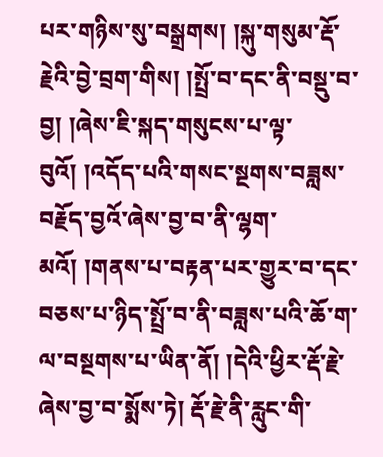པར་གཉིས་སུ་བསྒྲགས། །སྐུ་གསུམ་རྡོ་རྗེའི་བྱེ་བྲག་གིས། །སྤྲོ་བ་དང་ནི་བསྡུ་བ་བྱ། །ཞེས་ཇི་སྐད་གསུངས་པ་ལྟ་བུའོ། །འདོད་པའི་གསང་སྔགས་བཟླས་བརྗོད་བྱའོ་ཞེས་བྱ་བ་ནི་ལྷག་མའོ། །གནས་པ་བརྟན་པར་གྱུར་བ་དང་བཅས་པ་ཉིད་སྤྲོ་བ་ནི་བཟླས་པའི་ཆོ་ག་ལ་བསྔགས་པ་ཡིན་ནོ། །དེའི་ཕྱིར་རྡོ་རྗེ་ཞེས་བྱ་བ་སྨོས་ཏེ། རྡོ་རྗེ་ནི་རླུང་གི་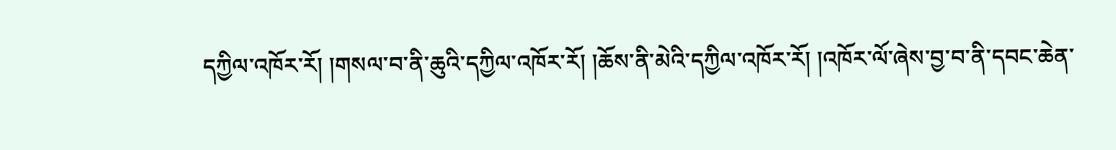དཀྱིལ་འཁོར་རོ། །གསལ་བ་ནི་ཆུའི་དཀྱིལ་འཁོར་རོ། །ཆོས་ནི་མེའི་དཀྱིལ་འཁོར་རོ། །འཁོར་ལོ་ཞེས་བྱ་བ་ནི་དབང་ཆེན་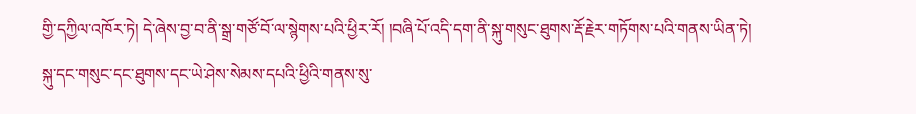གྱི་དཀྱིལ་འཁོར་ཏེ། དེ་ཞེས་བྱ་བ་ནི་སྒྲ་གཙོ་བོ་ལ་སྙེགས་པའི་ཕྱིར་རོ། །བཞི་པོ་འདི་དག་ནི་སྐུ་གསུང་ཐུགས་རྡོ་རྗེར་གཏོགས་པའི་གནས་ཡིན་ཏེ། སྐུ་དང་གསུང་དང་ཐུགས་དང་ཡེ་ཤེས་སེམས་དཔའི་ཕྱིའི་གནས་སུ་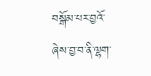བསྒོམ་པར་བྱའོ་ཞེས་བྱ་བ་ནི་ལྷག་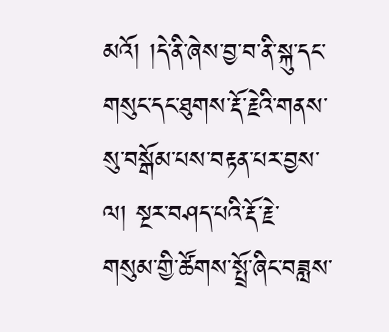མའོ། །དེ་ནི་ཞེས་བྱ་བ་ནི་སྐུ་དང་གསུང་དང་ཐུགས་རྡོ་རྗེའི་གནས་སུ་བསྒོམ་པས་བརྟན་པར་བྱས་ལ། སྔར་བཤད་པའི་རྡོ་རྗེ་གསུམ་གྱི་ཚོགས་སྤྲོ་ཞིང་བཟླས་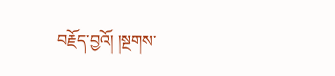བརྗོད་བྱའོ། །སྔགས་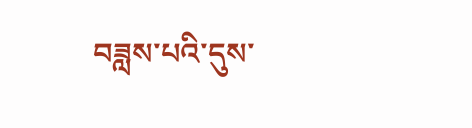བཟླས་པའི་དུས་